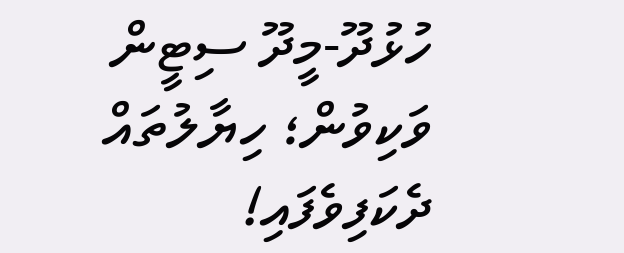ހުޅުދޫ-މީދޫ ސިޓީން ވަކިވުން؛ ހިޔާލުތައް ދެކަފިވެފައި!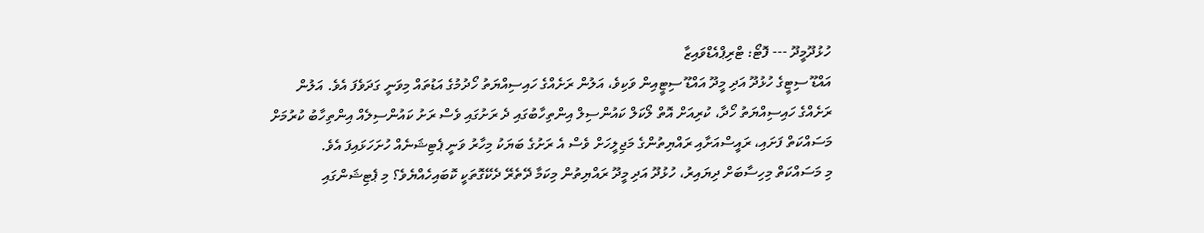ހުޅުދޫމީދޫ --- ފޮޓޯ: ޓްރިޕްއެޑްވައިޒާ
އައްޑޫ ސިޓީގެ ހުޅުދޫ އަދި މީދޫ އައްޑޫ ސިޓީއިން ވަކިވެ، އަލުން ރަށެއްގެ ހައިސިއްޔަތު ހޯދުމުގެ އަޑުތައް މިވަނީ ގަދަވެފަ އެވެ. އަލުން ރަށެއްގެ ހައިސިއްޔަތު ހޯދާ، ކުރިއަށް އޮތް ލޯކަލް ކައުންސިލް އިންތިހާބުގައި ދެ ރަށުގައި ވެސް ރަށު ކައުންސިލެއް އިންތިހާބު ކުރުމަށް މަސައްކަތް ފަށައި، ރައީސްއަށާއި ރައްޔިތުންގެ މަޖިލީހަށް ވެސް އެ ރަށުގެ ބަޔަކު މިހާރު ވަނީ ޕެޓިޝަނެއް ހުށަހަޅައިފަ އެވެ.
މި މަސައްކަތް މިހިސާބަށް ދިޔައިރު، ހުޅުދޫ އަދި މީދޫ ރައްޔިތުން މިކަމާ ދޭތެރޭ ދެކޭގޮތަކީ ކޮބައިހެއްޔެވެ؟ މި ޕެޓިޝަންގައި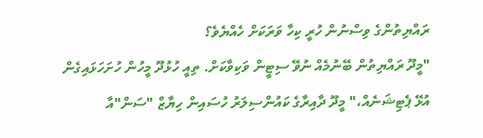ރައްޔިތުންގެ ވިސްނުން ހުރީ ކިހާ ވަރަކަށް ހެއްޔެވެ؟
"މީދޫ ރައްޔިތުން ބޭނުމެއް ނުވޭ ސިޓީން ވަކިވާކަށް. ތިއީ ހުޅުދޫ މީހުން ހުށަހަޅައިގެން އުޅޭ ޕެޓިޝަނެއް،" މީދޫ ދާއިރާގެ ކައުންސިލަރު ހުސައިން ހިޔާޒް "ސަން"އާ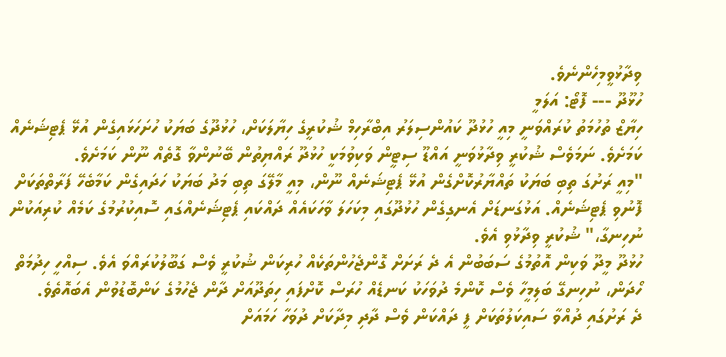ވިދާޅުވީމިހެންނެވެ.
ހުޅޫދޫ --- ފޮޓޯ: އަލަމީ
ހިޔާޒް ތުހުމަތު ކުރައްވަނީ މިއީ ހުޅުދޫ ކައުންސިލަރު އިބްރާހިމް ޝުކުރީގެ ހިޔާލަކަށް، ހުޅުދޫގެ ބަޔަކު ހުށަހަޅައިގެން އުޅޭ ޕެޓިޝަނެއް ކަމަށެވެ. ނަމަވެސް ޝުކުރީ ވިދާޅުވަނީ އައްޑޫ ސިޓީން ވަކިވުމަކީ ހުޅުދޫ ރައްޔިތުން ބޭނުންވާ ގޮތެއް ނޫން ކަމަށެވެ.
"މިއީ ރަށުގަ ތިބި ބަޔަކު ތައްޔާރުކޮށްގެން އުޅޭ ޕެޓިޝަނެއް ނޫން، މިއީ މާލޭގަ ތިބި މަދު ބަޔަކު ހަދައިގެން ކަމާބެހޭ ފަރާތްތަކަށް ފޮނުވި ޕެޓިޝަނެއް. އަޅުގަނޑަށް އެނގިގެން ހުޅުދޫގައި މިކަހަލަ ވާހަކައެއް ދައްކައި ޕެޓިޝަނެއްގައި ސޮއިކުރުމުގެ ކަމެއް ކުރިއަކުން ނުހިނގާ،" ޝުކުރީ ވިދާޅުވި އެވެ.
ހުޅުދޫ މީދޫ ވަކިން އޮތުމުގެ ސަބަބުން އެ ދެ ރަށަށް ގޮންޖެހުންތަކެއް ހުރިކަން ޝުކުރީ ވެސް ގަބޫލުކުރައްވަ އެވެ. ސިއްހީ ހިދުމަތް ހޯދަން، ނުހިނގޭ ބަލިމީހާ ވެސް ކޮންމެ ދުވަހަކު ކަނޑެއް ހުރަސް ކޮށްފައި ހިތަދޫއަށް ދާން ޖެހުމުގެ ކަންބޮޑުވުން އެބައޮތެވެ.
ދެ ރަށުގައި ދުއްވާ ސައިކަލުތަކަށް ފީ ދައްކަން ވެސް ދާދި މިދާކަށް ދުވަހާ ހަމައަށް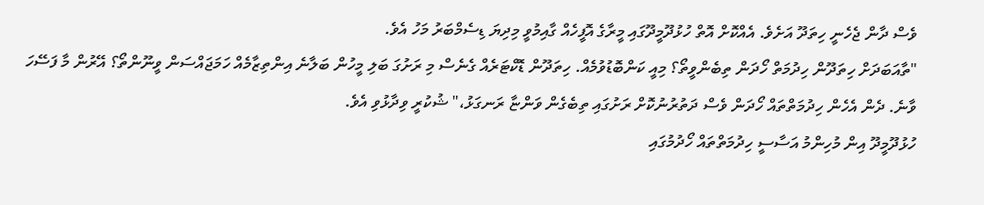ވެސް ދާން ޖެހެނީ ހިތަދޫ އަށެވެ. އެއްކޮށް އޮތް ހުޅުދޫމީދޫގައި މީރާގެ އޮފީހެއް ގާއިމުވީ މިދިޔަ ޑިސެމްބަރު މަހު އެވެ.
"ތާއަބަދަށް ހިތަދޫން ހިދުމަތް ހޯދަން ތިބެންވީތޯ؟ މިއީ ކަންބޮޑުވުމެއް. ހިތަދޫން ޑޮކްޓަރެއް ގެނެސް މި ރަށުގަ ބަލި މީހުން ބަލާނެ އިންތިޒާމެއް ހަމަޖައްސަން ވީނޫންތޯ؟ އޭރުން މާ ފަސޭހަ ވާނެ. ދެން އެހެން ހިދުމަތްތައް ހޯދަން ވެސް ދަތުރުނުކޮށް ރަށުގައި ތިބެގެން ވަންޏާ ރަނގަޅު،" ޝުކުރީ ވިދާޅުވި އެވެ.
ހުޅުދޫމީދޫ އިން މުހިންމު އަސާސީ ހިދުމަތްތައް ހޯދުމުގައި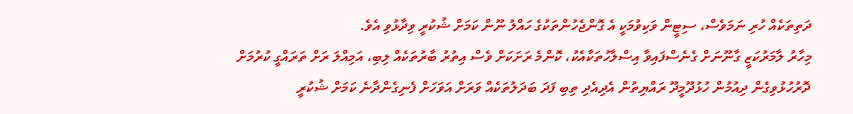ދަތިތަކެއް ހުރި ނަމަވެސް، ސިޓީން ވަކިވުމަކީ އެ ގޮންޖެހުންތަކުގެ ހައްލު ނޫން ކަމަށް ޝުކުރީ ވިދާޅުވި އެވެ.
މިހާރު ލާމަރުކަޒީ ގާނޫނަށް ގެނެސްފައިވާ އިސްލާހުތަކާއެކު، ކޮންމެ ރަށަކަށް ވެސް އިތުރު ބާރުތަކެއް ލިބި، އަމިއްލަ ރަށް ތަރައްގީ ކުރުމަށް ދޮރުހުޅުވިގެން ދިއުމުން ހުޅުދޫމީދޫ ރައްޔިތުން އެދިއެދި ތިބި ފަދަ ބަދަލުތަކެއް ވަރަށް އަވަހަށް ފެނިގެންދާނެ ކަމަށް ޝުކުރީ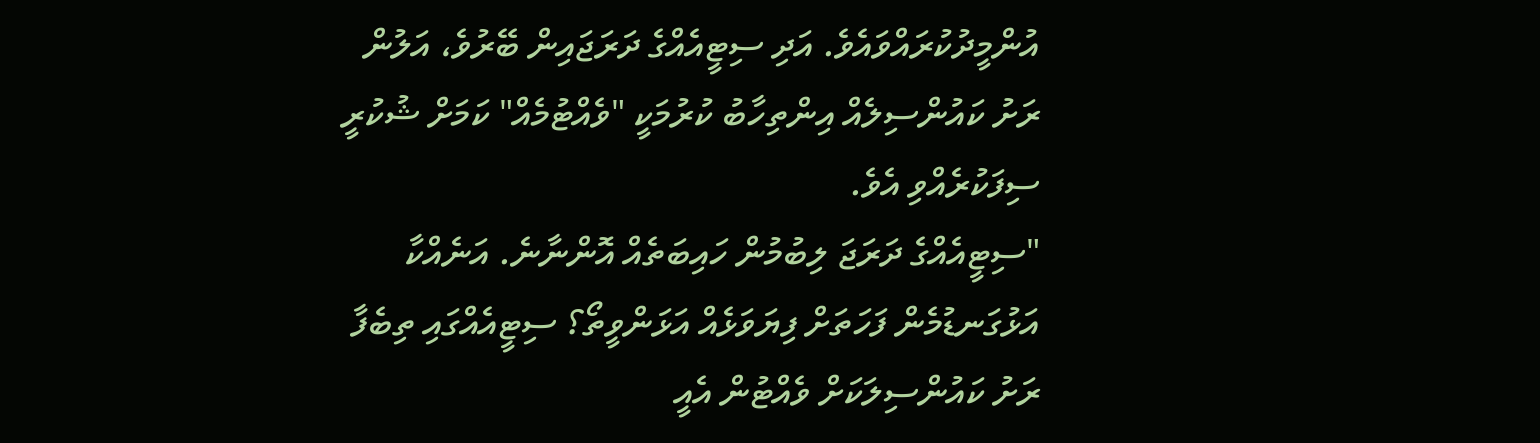އުންމީދުކުރައްވައެވެ. އަދި ސިޓީއެއްގެ ދަރަޖައިން ބޭރުވެ، އަލުން ރަށު ކައުންސިލެއް އިންތިހާބު ކުރުމަކީ "ވެއްޓުމެއް" ކަމަށް ޝުކުރީ ސިފަކުރެއްވި އެވެ.
"ސިޓީއެއްގެ ދަރަޖަ ލިބުމުން ހައިބަތެއް އޮންނާނެ. އަނެއްކާ އަޅުގަނޑުމެން ފަހަތަށް ފިޔަވަޅެއް އަޅަންވީތޯ؟ ސިޓީއެއްގައި ތިބެފާ ރަށު ކައުންސިލަކަށް ވެއްޓުން އެއީ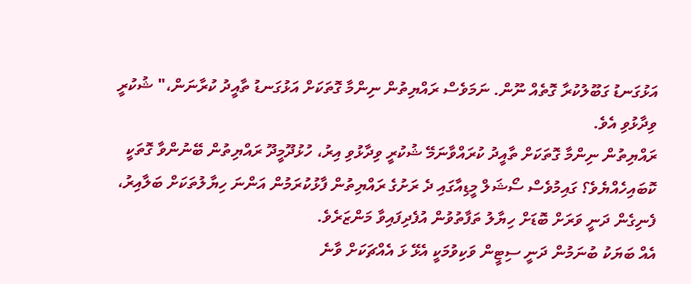އަޅުގަނޑު ގަބޫލުކުރާ ގޮތެއް ނޫން. ނަމަވެސް ރައްޔިތުން ނިންމާ ގޮތަކަށް އަޅުގަނޑު ތާއީދު ކުރާނަން،" ޝުކުރީ ވިދާޅުވި އެވެ.
ރައްޔިތުން ނިންމާ ގޮތަކަށް ތާއީދު ކުރައްވާނަމޭ ޝުކުރީ ވިދާޅުވި އިރު، ހުޅުދޫމީދޫ ރައްޔިތުން ބޭނުންވާ ގޮތަކީ ކޮބައިހެއްޔެވެ؟ ގައިމުވެސް ސޯޝަލް މީޑިއާގައި ދެ ރަށުގެ ރައްޔިތުން ފާޅުކުރަމުން އަންނަ ހިޔާލުތަކަށް ބަލާއިރު، ފެނިގެން ދަނީ ވަރަށް ބޮޑަށް ހިޔާލު ތަފާތުވުން އުފެދިފައިވާ މަންޒަރެވެ.
އެއް ބަޔަކު ބުނަމުން ދަނީ ސިޓީން ވަކިވުމަކީ އެޅޭ ޅަ އެއްޗަކަށް ވާނެ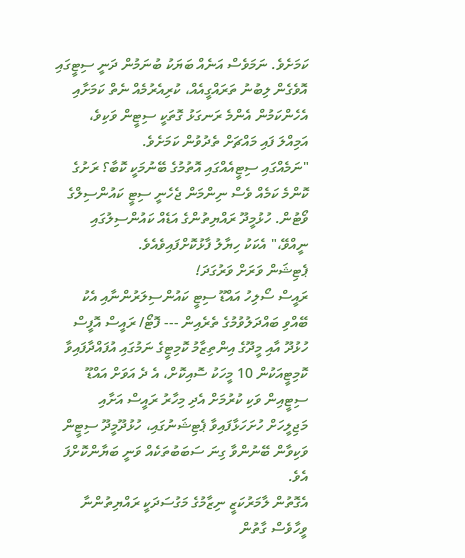ކަމަށެވެ. ނަމަވެސް އަނެއް ބަޔަކު ބުނަމުން ދަނީ ސިޓީގައި އޮވެގެން ލިބުނު ތަރައްގީއެއް، ކުރިއެރުމެއް ނެތް ކަމަށާއި އެހެންކަމުން އެންމެ ރަނގަޅު ގޮތަކީ ސިޓީން ވަކިވެ، އަމިއްލަ ފައި މައްޗަށް ތެދުވުން ކަމަށެވެ.
"ނަމެއްގައި ސިޓީއެއްގައި އޮތުމުގެ ބޭނުމަކީ ކޮބާ؟ ރަށުގެ ކޮންމެ ކަމެއް ވެސް ނިންމަން ޖެހެނީ ސިޓީ ކައުންސިލްގެ ވޯޓުން. ހުޅުމީދޫ ރައްޔިތުންގެ އަޑެއް ކައުންސިލުގައި ނީއްވޭ،" އެކަކު ހިޔާލު ފާޅުކޮށްފައިވެއެވެ.
ޕެޓިޝަން ވަރަށް ވަރުގަދަ!
ރައީސް ސޯލިހު އައްޑޫ ސިޓީ ކައުންސިލަރުންނާއި އެކު ބޭއްވި ބައްދަލުވުމުގެ ތެރެއިން --- ފޮޓޯ/ ރައީސް އޮފީސް
ހުޅުދޫ އާއި މީދޫގެ އިންތިޒާމު ކޮމިޓީގެ ނަމުގައި އުފައްދާފައިވާ ކޮމިޓީއަކުން 10 މީހަކު ސޮއިކޮށް، އެ ދެ އަވަށް އައްޑޫ ސިޓީއިން ވަކި ކުރުމަށް އެދި މިހާރު ރައީސް އަށާއި މަޖިލީހަށް ހުށަހަޅާފައިވާ ޕެޓިޝަނުގައި، ހުޅުދޫމީދޫ ސިޓީން ވަކިވާން ބޭނުންވާ ގިނަ ސަބަބުތަކެއް ވަނީ ބަޔާންކޮށްފަ އެވެ.
އެގޮތުން ލާމަރުކަޒީ ނިޒާމުގެ މަގުސަދަކީ ރައްޔިތުންނާ ވީހާވެސް ގާތުން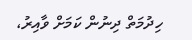ހިދުމަތް ދިނުން ކަމަށް ވާއިރު،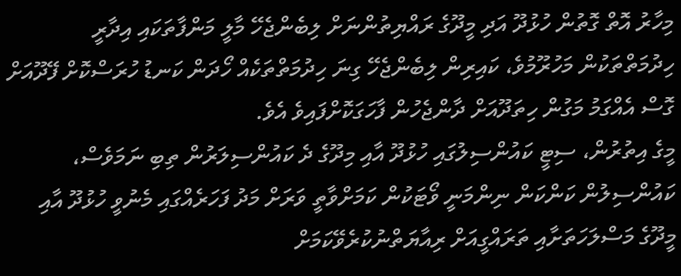މިހާރު އޮތް ގޮތުން ހުޅުދޫ އަދި މީދޫގެ ރައްޔިތުންނަށް ލިބެންޖެހޭ މާލީ މަންފާތަކައި އިދާރީ ހިދުމަތްތަކުން މަހުރޫމުވެ، ކައިރިން ލިބެންޖެހޭ ގިނަ ހިދުމަތްތަކެއް ހޯދަން ކަނޑު ހުރަސްކޮށް ފޭދޫއަށް ގޮސް އެއްގަމު މަގުން ހިތަދޫއަށް ދާންޖެހުން ފާހަގަކޮށްފައިވެ އެވެ.
މީގެ އިތުރުން، ސިޓީ ކައުންސިލުގައި ހުޅުދޫ އާއި މިދޫގެ ދެ ކައުންސިލަރުން ތިބި ނަމަވެސް، ކައުންސިލުން ކަންކަން ނިންމަނީ ވޯޓަކުން ކަމަށްވާތީ ވަރަށް މަދު ފަހަރެއްގައި މެނުވީ ހުޅުދޫ އާއި މީދޫގެ މަސްލަހަތަށާއި ތަރައްގީއަށް ރިއާޔަތްނުކުރެވޭކަމަށް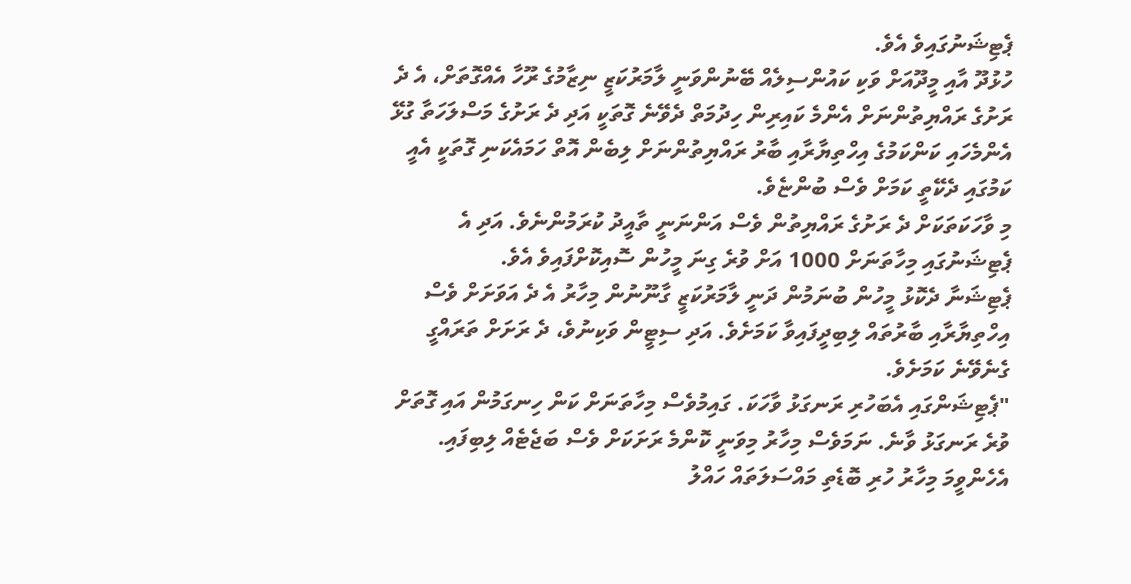ޕެޓިޝަނުގައިވެ އެވެ.
ހުޅުދޫ އާއި މީދޫއަށް ވަކި ކައުންސިލެއް ބޭނުންވަނީ ލާމަރުކަޒީ ނިޒާމުގެ ރޫހާ އެއްގޮތަށް، އެ ދެ ރަށުގެ ރައްޔިތުންނަށް އެންމެ ކައިރިން ހިދުމަތް ދެވޭނެ ގޮތަކީ އަދި ދެ ރަށުގެ މަސްލަހަތާ ގުޅޭ އެންމެހައި ކަންކަމުގެ އިހްތިޔާރާއި ބާރު ރައްޔިތުންނަށް ލިބެން އޮތް ހަމައެކަނި ގޮތަކީ އެއީ ކަމުގައި ދެކޭތީ ކަމަށް ވެސް ބުންޏެވެ.
މި ވާހަކަތަކަށް ދެ ރަށުގެ ރައްޔިތުން ވެސް އަންނަނީ ތާއީދު ކުރަމުންނެވެ. އަދި އެ ޕެޓިޝަނުގައި މިހާތަނަށް 1000 އަށް ވުރެ ގިނަ މީހުން ސޮއިކޮށްފައިވެ އެވެ.
ޕެޓިޝަނާ ދެކޮޅު މީހުން ބުނަމުން ދަނީ ލާމަރުކަޒީ ގާނޫނުން މިހާރު އެ ދެ އަވަށަށް ވެސް އިހްތިޔާރާއި ބާރުތައް ލިބިދީފައިވާ ކަމަށެވެ. އަދި ސިޓީން ވަކިނުވެ، ދެ ރަށަށް ތަރައްގީ ގެނެވޭނެ ކަމަށެވެ.
"ޕެޓިޝަންގައި އެބަހުރި ރަނގަޅު ވާހަކަ. ގައިމުވެސް މިހާތަނަށް ކަން ހިނގަމުން އައި ގޮތަށް ވުރެ ރަނގަޅު ވާނެ. ނަމަވެސް މިހާރު މިވަނީ ކޮންމެ ރަށަކަށް ވެސް ބަޖެޓެއް ލިބިފައި. އެހެންވީމަ މިހާރު ހުރި ބޮޑެތި މައްސަލަތައް ހައްލު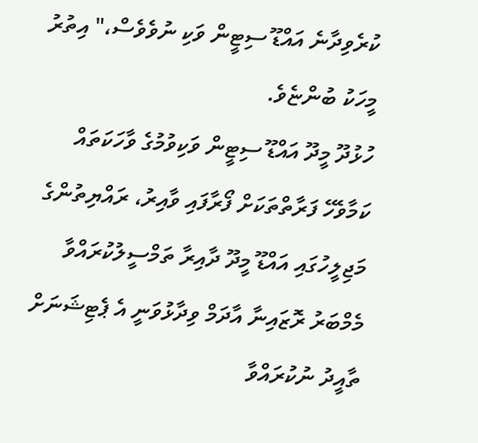ކުރެވިދާނެ އައްޑޫ ސިޓީން ވަކި ނުވެވެސް،" އިތުރު މީހަކު ބުންޏެވެ.
ހުޅުދޫ މީދޫ އައްޑޫ ސިޓީން ވަކިވުމުގެ ވާހަކަތައް ކަމާވެހޭ ފަރާތްތަކަށް ފޯރާފައި ވާއިރު، ރައްޔިތުންގެ މަޖިލީހުގައި އައްޑޫ މީދޫ ދާއިރާ ތަމްސީލުކުރައްވާ މެމްބަރު ރޮޒައިނާ އާދަމް ވިދާޅުވަނީ އެ ޕެޓިޝަނަށް ތާއީދު ނުކުރައްވާ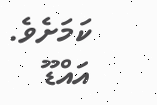ކަމަށެވެ.
އައްޑޫ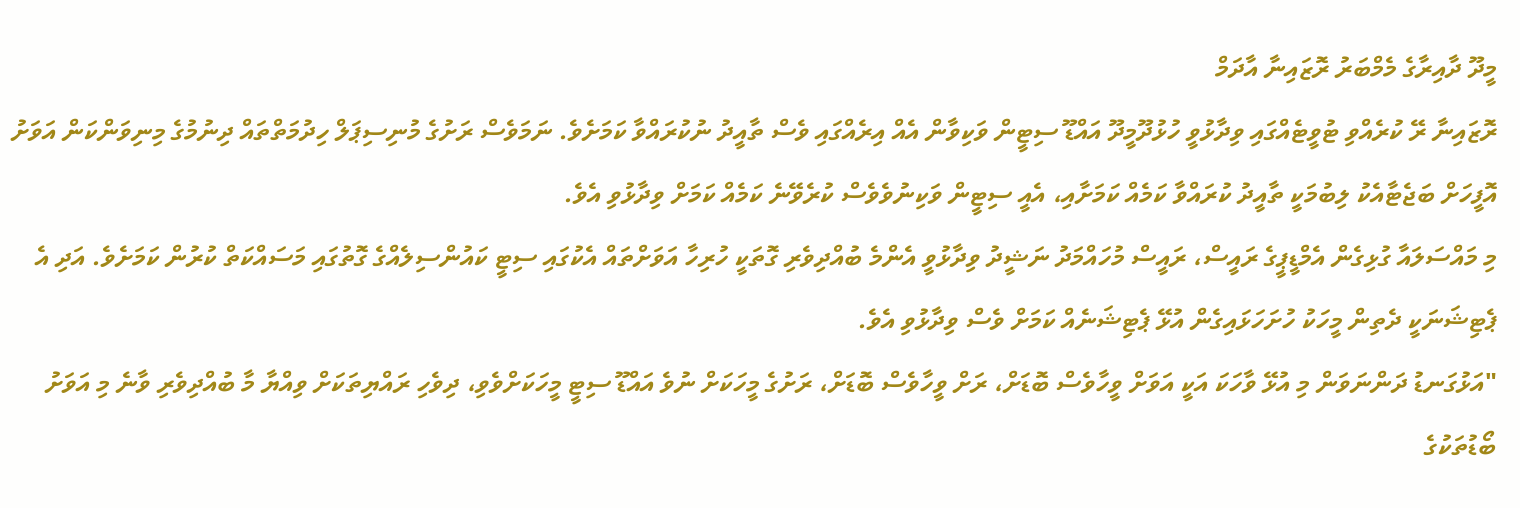މީދޫ ދާއިރާގެ މެމްބަރު ރޮޒައިނާ އާދަމް
ރޮޒައިނާ ރޭ ކުރެއްވި ޓުވީޓެއްގައި ވިދާޅުވީ ހުޅުދޫމީދޫ އައްޑޫ ސިޓީން ވަކިވާން އެއް އިރެއްގައި ވެސް ތާއީދު ނުކުރައްވާ ކަމަށެވެ. ނަމަވެސް ރަށުގެ މުނިސިޕަލް ހިދުމަތްތައް ދިނުމުގެ މިނިވަންކަން އަވަށު އޮފީހަށް ބަޖެޓާއެކު ލިބުމަކީ ތާއީދު ކުރައްވާ ކަމެއް ކަމަށާއި، އެއީ ސިޓީން ވަކިނުވެވެސް ކުރެވޭނެ ކަމެއް ކަމަށް ވިދާޅުވި އެވެ.
މި މައްސަލައާ ގުޅިގެން އެމްޑީޕީގެ ރައީސް، ރައީސް މުހައްމަދު ނަޝީދު ވިދާޅުވީ އެންމެ ބުއްދިވެރި ގޮތަކީ ހުރިހާ އަވަށްތައް އެކުގައި ސިޓީ ކައުންސިލެއްގެ ގޮތުގައި މަސައްކަތް ކުރުން ކަމަށެވެ. އަދި އެ ޕެޓިޝަނަކީ ދެތިން މީހަކު ހުށަހަޅައިގެން އުޅޭ ޕެޓިޝަނެއް ކަމަށް ވެސް ވިދާޅުވި އެވެ.
"އަޅުގަނޑު ދަންނަވަން މި އުޅޭ ވާހަކަ އަކީ އަވަށް ވީހާވެސް ބޮޑަށް، ރަށް ވީހާވެސް ބޮޑަށް، ރަށުގެ މީހަކަށް ނުވެ އައްޑޫ ސިޓީ މީހަކަށްވެވި، ދިވެހި ރައްޔިތަކަށް ވިއްޔާ މާ ބުއްދިވެރި ވާނެ މި އަވަށު ބޯޑުތަކުގެ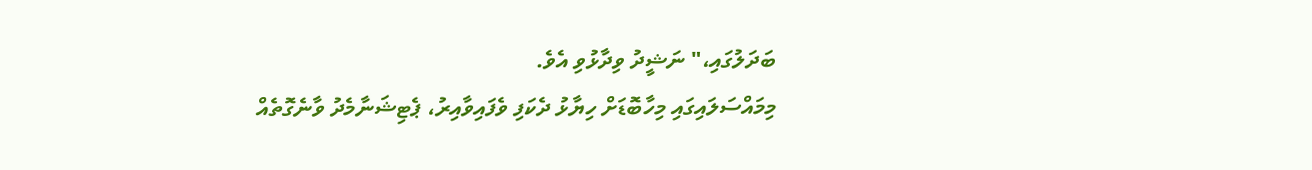ބަދަލުގައި،" ނަޝީދު ވިދާޅުވި އެވެ.
މިމައްސަލައިގައި މިހާބޮޑަށް ހިޔާޅު ދެކަފި ވެފައިވާއިރު، ޕެޓިޝަނާމެދު ވާނެގޮތެއް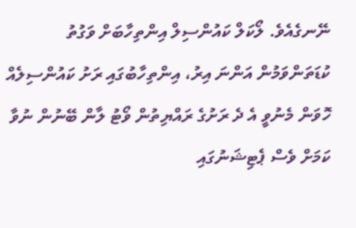ނޭނގެއެވެ. ލޯކަލް ކައުންސިލް އިންތިހާބަށް ވަގުތު ކުޑަތަންވަމުން އަންނަ އިރު، އިންތިހާބުގައި ރަށު ކައުންސިލެއް ހޮވަން މެނުވީ އެ ދެ ރަށުގެ ރައްޔިތުން ވޯޓު ލާން ބޭނުން ނުވާ ކަމަށް ވެސް ޕެޓިޝަނުގައި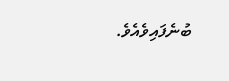ބުނެފައިވެއެވެ.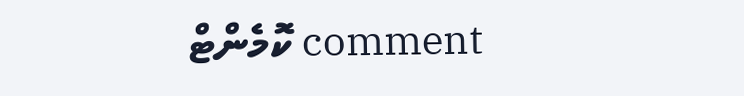comment ކޮމެންޓް